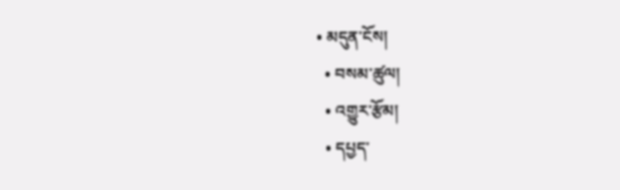• མདུན་ངོས།
  • བསམ་ཚུལ།
  • འགྱུར་རྩོམ།
  • དཔྱད་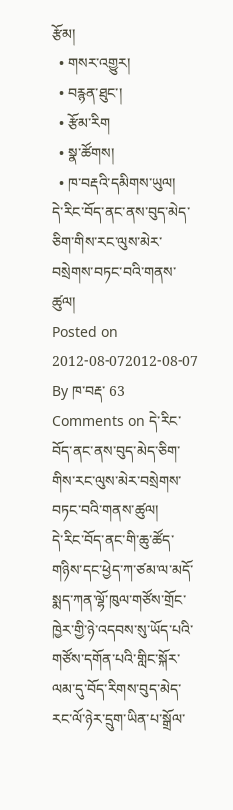རྩོམ།
  • གསར་འགྱུར།
  • བརྙན་ཐུང་།
  • རྩོམ་རིག
  • སྣ་ཚོགས།
  • ཁ་བརྡའི་དམིགས་ཡུལ།
དེ་རིང་བོད་ནང་ནས་བུད་མེད་ཅིག་གིས་རང་ལུས་མེར་བསྲེགས་བཏང་བའི་གནས་ཚུལ།
Posted on 2012-08-072012-08-07 By ཁ་བརྡ་ 63 Comments on དེ་རིང་བོད་ནང་ནས་བུད་མེད་ཅིག་གིས་རང་ལུས་མེར་བསྲེགས་བཏང་བའི་གནས་ཚུལ།
དེ་རིང་བོད་ནང་གི་ཆུ་ཚོད་གཉིས་དང་ཕྱེད་ཀ་ཙམ་ལ་མདོ་སྨད་ཀན་ལྷོ་ཁུལ་གཙོས་གྲོང་ཁྱེར་གྱི་ཉེ་འདབས་སུ་ཡོད་པའི་གཙོས་དགོན་པའི་གླིང་སྐོར་ལམ་དུ་བོད་རིགས་བུད་མེད་རང་ལོ་ཉེར་དྲུག་ཡིན་པ་སྒྲོལ་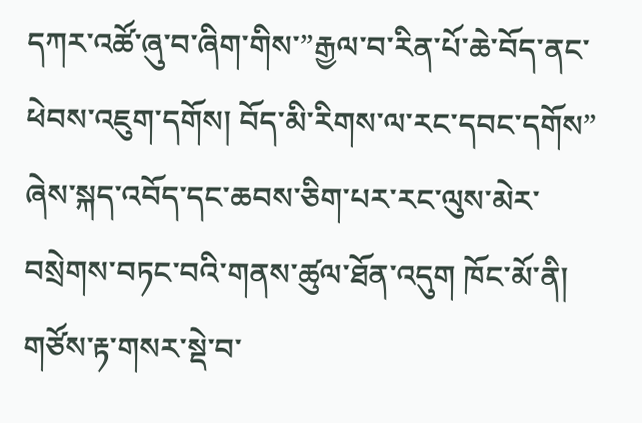དཀར་འཚོ་ཞུ་བ་ཞིག་གིས་”རྒྱལ་བ་རིན་པོ་ཆེ་བོད་ནང་ཕེབས་འཇུག་དགོས། བོད་མི་རིགས་ལ་རང་དབང་དགོས” ཞེས་སྐད་འབོད་དང་ཆབས་ཅིག་པར་རང་ལུས་མེར་བསྲེགས་བཏང་བའི་གནས་ཚུལ་ཐོན་འདུག ཁོང་མོ་ནི། གཙོས་རྟ་གསར་སྡེ་བ་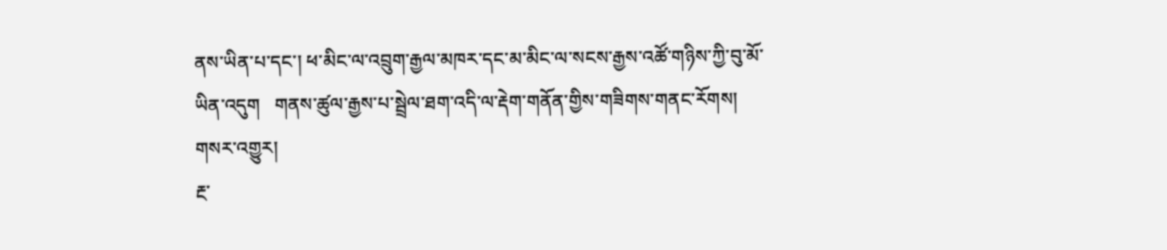ནས་ཡིན་པ་དང་། ཕ་མིང་ལ་འབྲུག་རྒྱལ་མཁར་དང་མ་མིང་ལ་སངས་རྒྱས་འཚོ་གཉིས་ཀྱི་བུ་མོ་ཡིན་འདུག   གནས་ཚུལ་རྒྱས་པ་སྦྲེལ་ཐག་འདི་ལ་རྡེག་གནོན་གྱིས་གཟིགས་གནང་རོགས།
གསར་འགྱུར།
རྔ་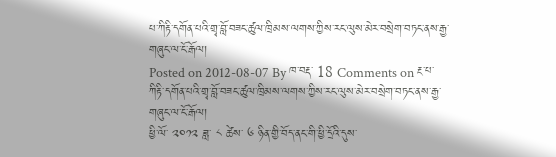པ་ཀིརྟི་དགོན་པའི་གྲྭ་བློ་བཟང་ཚུལ་ཁྲིམས་ལགས་ཀྱིས་རང་ལུས་མེར་བསྲེག་བཏང་ནས་རྒྱ་གཞུང་ལ་ངོ་རྒོལ།
Posted on 2012-08-07 By ཁ་བརྡ་ 18 Comments on རྔ་པ་ཀིརྟི་དགོན་པའི་གྲྭ་བློ་བཟང་ཚུལ་ཁྲིམས་ལགས་ཀྱིས་རང་ལུས་མེར་བསྲེག་བཏང་ནས་རྒྱ་གཞུང་ལ་ངོ་རྒོལ།
ཕྱི་ལོ་ ༢༠༡༢ ཟླ་ ༨ ཚེས་ ༦ ཉིན་གྱི་བོད་ནང་གི་ཕྱི་དྲོའི་དུས་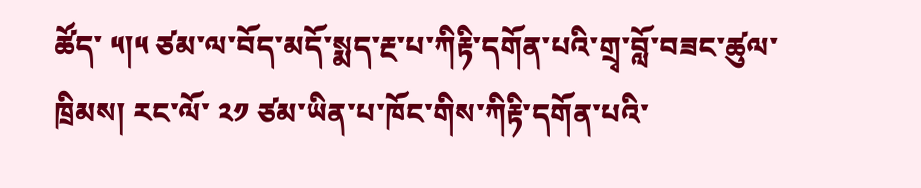ཚོད་ ༥།༥ ཙམ་ལ་བོད་མདོ་སྨད་རྔ་པ་ཀིརྟི་དགོན་པའི་གྲྭ་བློ་བཟང་ཚུལ་ཁྲིམས། རང་ལོ་ ༢༡ ཙམ་ཡིན་པ་ཁོང་གིས་ཀིརྟི་དགོན་པའི་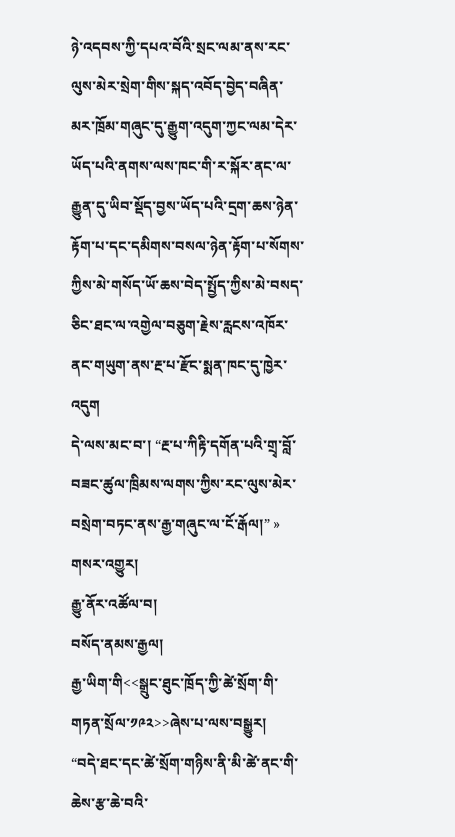ཉེ་འདབས་ཀྱི་དཔའ་བོའི་སྲང་ལམ་ནས་རང་ལུས་མེར་སྲེག་གིས་སྐད་འབོད་བྱེད་བཞིན་མར་ཁྲོམ་གཞུང་དུ་རྒྱུག་འདུག་ཀྱང་ལམ་དེར་ཡོད་པའི་ནགས་ལས་ཁང་གི་ར་སྐོར་ནང་ལ་རྒྱུན་དུ་ཡིབ་སྡོད་བྱས་ཡོད་པའི་དྲག་ཆས་ཉེན་རྟོག་པ་དང་དམིགས་བསལ་ཉེན་རྟོག་པ་སོགས་ཀྱིས་མེ་གསོད་ཡོ་ཆས་བེད་སྤྱོད་ཀྱིས་མེ་བསད་ཅིང་ཐང་ལ་འགྱེལ་བཅུག་རྗེས་རླངས་འཁོར་ནང་གཡུག་ནས་རྔ་པ་རྫོང་སྨན་ཁང་དུ་ཁྱེར་འདུག
དེ་ལས་མང་བ་། “རྔ་པ་ཀིརྟི་དགོན་པའི་གྲྭ་བློ་བཟང་ཚུལ་ཁྲིམས་ལགས་ཀྱིས་རང་ལུས་མེར་བསྲེག་བཏང་ནས་རྒྱ་གཞུང་ལ་ངོ་རྒོལ།” »
གསར་འགྱུར།
རྒྱུ་ནོར་འཚོལ་བ།
བསོད་ནམས་རྒྱལ།
རྒྱ་ཡིག་གི<<སྒྲུང་ཐུང་ཁྲོད་ཀྱི་ཚེ་སྲོག་གི་གཏན་སྲོལ་༡༩༢>>ཞེས་པ་ལས་བསྒྱུར།
“བདེ་ཐང་དང་ཚེ་སྲོག་གཉིས་ནི་མི་ཚེ་ནང་གི་ཆེས་རྩ་ཆེ་བའི་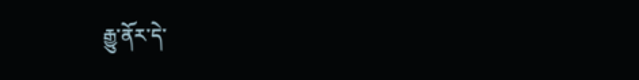རྒྱུ་ནོར་དེ་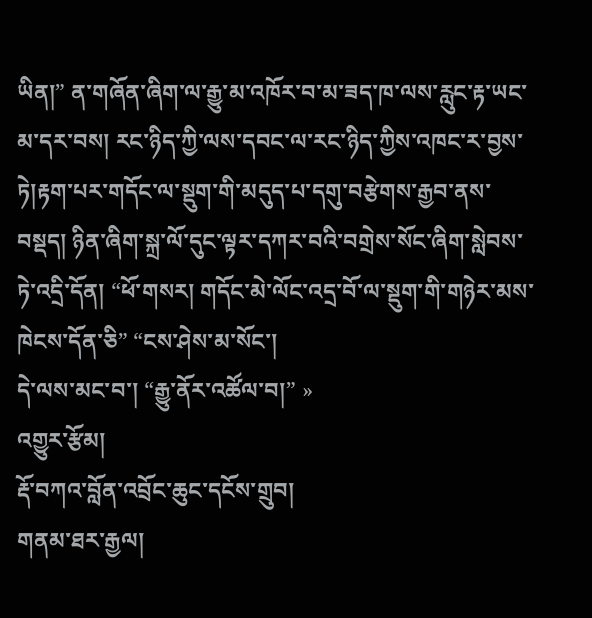ཡིན།” ན་གཞོན་ཞིག་ལ་རྒྱུ་མ་འཁོར་བ་མ་ཟད་ཁ་ལས་རླུང་རྟ་ཡང་མ་དར་བས། རང་ཉིད་ཀྱི་ལས་དབང་ལ་རང་ཉིད་ཀྱིས་འཁང་ར་བྱས་ཏེ།རྟག་པར་གདོང་ལ་སྡུག་གི་མདུད་པ་དགུ་བརྩེགས་རྒྱབ་ནས་བསྡད། ཉིན་ཞིག་སྐྲ་ལོ་དུང་ལྟར་དཀར་བའི་བགྲེས་སོང་ཞིག་སླེབས་ཏེ་འདྲི་དོན། “ཕོ་གསར། གདོང་མེ་ལོང་འདྲ་བོ་ལ་སྡུག་གི་གཉེར་མས་ཁེངས་དོན་ཅི” “ངས་ཤེས་མ་སོང་།
དེ་ལས་མང་བ་། “རྒྱུ་ནོར་འཚོལ་བ།” »
འགྱུར་རྩོམ།
རྡོ་བཀའ་བློན་འབྲོང་ཆུང་དངོས་གྲུབ།
གནམ་ཐར་རྒྱལ།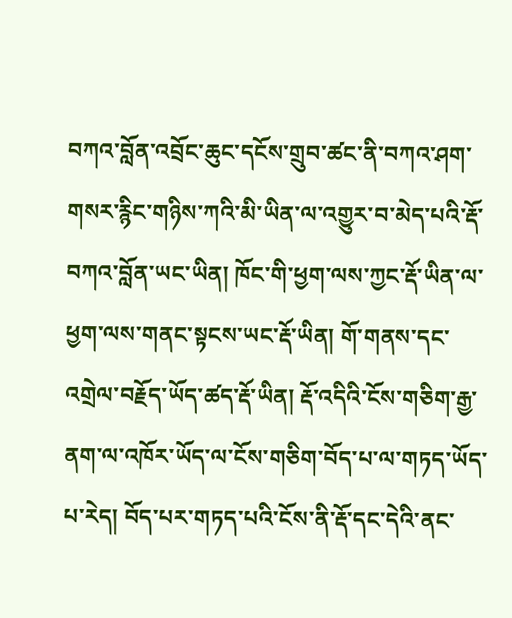བཀའ་བློན་འབྲོང་ཆུང་དངོས་གྲུབ་ཚང་ནི་བཀའ་ཤག་གསར་རྙིང་གཉིས་ཀའི་མི་ཡིན་ལ་འགྱུར་བ་མེད་པའི་རྡོ་བཀའ་བློན་ཡང་ཡིན། ཁོང་གི་ཕྱག་ལས་ཀྱང་རྡོ་ཡིན་ལ་ཕྱག་ལས་གནང་སྟངས་ཡང་རྡོ་ཡིན། གོ་གནས་དང་འགྲེལ་བརྗོད་ཡོད་ཚད་རྡོ་ཡིན། རྡོ་འདིའི་ངོས་གཅིག་རྒྱ་ནག་ལ་འཁོར་ཡོད་ལ་ངོས་གཅིག་བོད་པ་ལ་གཏད་ཡོད་པ་རེད། བོད་པར་གཏད་པའི་ངོས་ནི་རྡོ་དང་དེའི་ནང་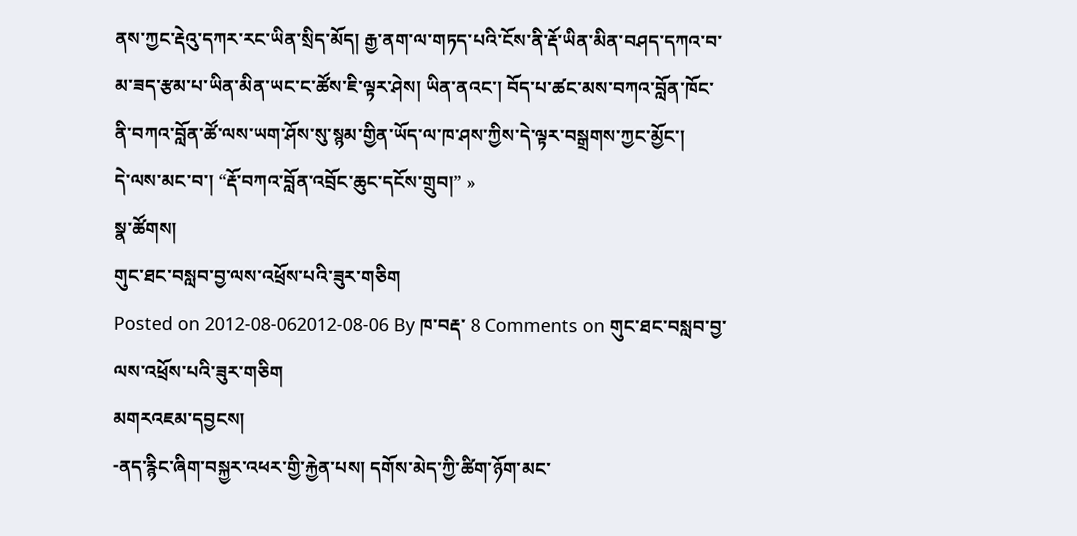ནས་ཀྱང་རྡེའུ་དཀར་རང་ཡིན་སྲིད་མོད། རྒྱ་ནག་ལ་གཏད་པའི་ངོས་ནི་རྡོ་ཡིན་མིན་བཤད་དཀའ་བ་མ་ཟད་རྩམ་པ་ཡིན་མིན་ཡང་ང་ཚོས་ཇི་ལྟར་ཤེས། ཡིན་ནའང་། བོད་པ་ཚང་མས་བཀའ་བློན་ཁོང་ནི་བཀའ་བློན་ཚོ་ལས་ཡག་ཤོས་སུ་སྙམ་གྱིན་ཡོད་ལ་ཁ་ཤས་ཀྱིས་དེ་ལྟར་བསྒྲགས་ཀྱང་མྱོང་།
དེ་ལས་མང་བ་། “རྡོ་བཀའ་བློན་འབྲོང་ཆུང་དངོས་གྲུབ།” »
སྣ་ཚོགས།
གུང་ཐང་བསླབ་བྱ་ལས་འཕྲོས་པའི་ཟུར་གཅིག
Posted on 2012-08-062012-08-06 By ཁ་བརྡ་ 8 Comments on གུང་ཐང་བསླབ་བྱ་ལས་འཕྲོས་པའི་ཟུར་གཅིག
མགརའཇམ་དབྱངས།
-ནད་རྙིང་ཞིག་བསྐྱར་འཕར་གྱི་རྐྱེན་པས། དགོས་མེད་ཀྱི་ཚིག་ཉོག་མང་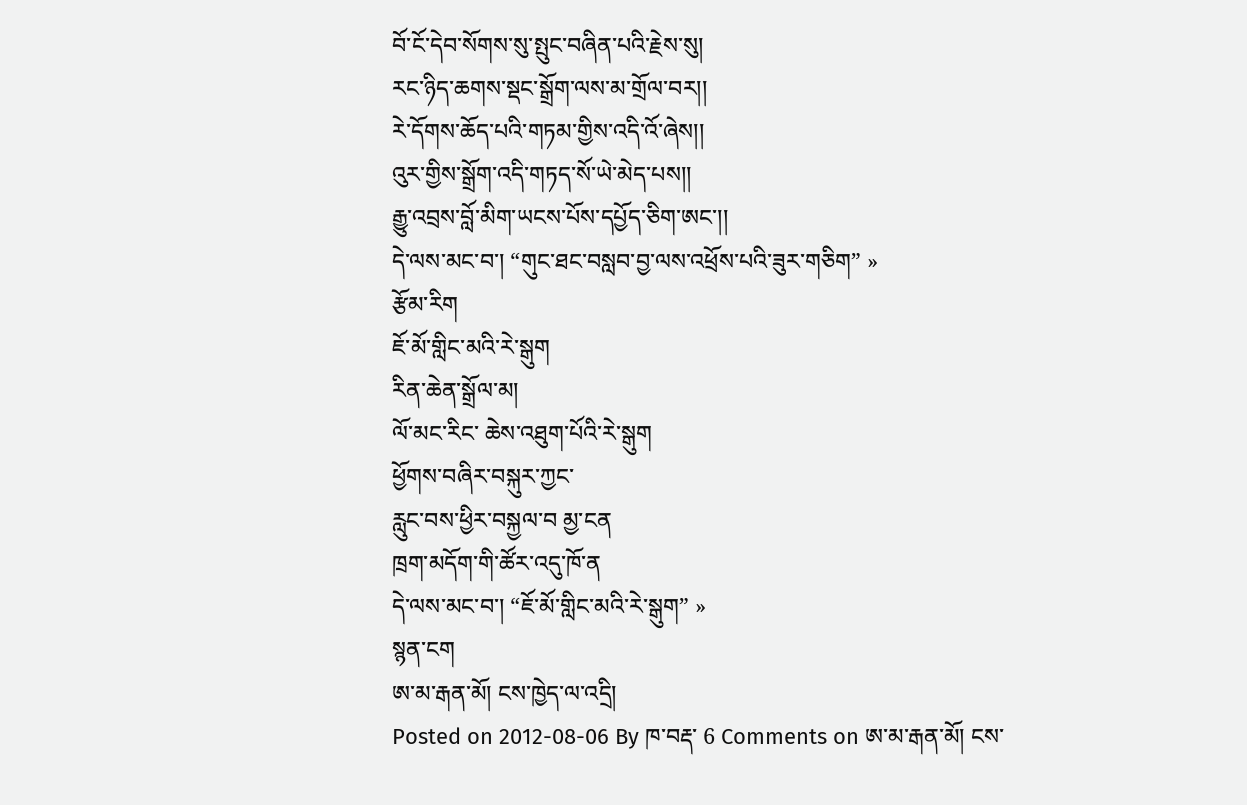བོ་ངོ་དེབ་སོགས་སུ་སྤུང་བཞིན་པའི་རྗེས་སུ།
རང་ཉིད་ཆགས་སྡང་སྒྲོག་ལས་མ་གྲོལ་བར།།
རེ་དོགས་ཆོད་པའི་གཏམ་གྱིས་འདི་འོ་ཞེས།།
འུར་གྱིས་སྒྲོག་འདི་གཏད་སོ་ཡེ་མེད་པས།།
རྒྱུ་འབྲས་བློ་མིག་ཡངས་པོས་དཔྱོད་ཅིག་ཨང་།།
དེ་ལས་མང་བ་། “གུང་ཐང་བསླབ་བྱ་ལས་འཕྲོས་པའི་ཟུར་གཅིག” »
རྩོམ་རིག
ཇོ་མོ་གླིང་མའི་རེ་སྒུག
རིན་ཆེན་སྒྲོལ་མ།
ལོ་མང་རིང་ ཆེས་འཐུག་པོའི་རེ་སྒུག
ཕྱོགས་བཞིར་བསྐུར་ཀྱང་
རླུང་བས་ཕྱིར་བསྐྱལ་བ མྱ་ངན
ཁྲག་མདོག་གི་ཚོར་འདུ་ཁོ་ན
དེ་ལས་མང་བ་། “ཇོ་མོ་གླིང་མའི་རེ་སྒུག” »
སྙན་ངག
ཨ་མ་རྒན་མོ། ངས་ཁྱེད་ལ་འདྲི།
Posted on 2012-08-06 By ཁ་བརྡ་ 6 Comments on ཨ་མ་རྒན་མོ། ངས་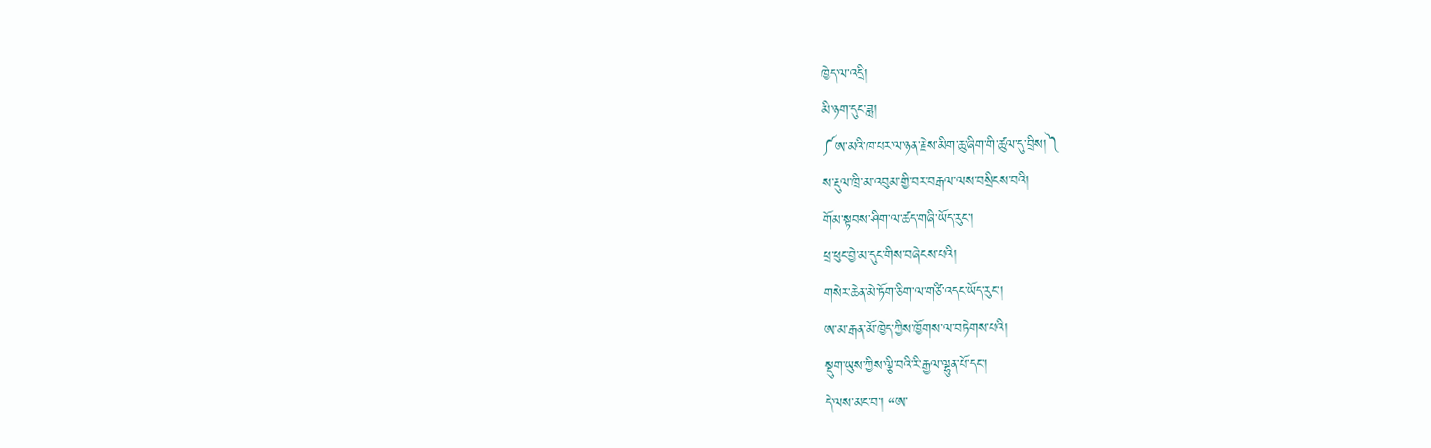ཁྱེད་ལ་འདྲི།
མི་ཉག་དུང་ཟླ།
༼ཨ་མའི་ཁ་པར་ལ་ཉན་རྗེས་མིག་ཆུ་ཞིག་གི་ཚུལ་དུ་བྲིས།༽
ས་རྡུལ་ཁྲི་མ་འབུམ་གྱི་བར་བརྒལ་ལས་བསྲིངས་བའི།
གོམ་སྟབས་ཤིག་ལ་ཚད་གཞི་ཡོད་རུང་།
ཕྲ་ཕུང་བྱེ་མ་དུང་གིས་བཞེངས་པའི།
གསེར་ཆེན་མེ་ཏོག་ཅིག་ལ་གཙི་འདང་ཡོད་རུང་།
ཨ་མ་རྒན་མོ་ཁྱེད་ཀྱིས་ཁྱོགས་ལ་བཏེགས་པའི།
སྡུག་ཡུས་ཀྱིས་ལྕི་བའི་རི་རྒྱལ་ལྷུན་པོ་དང་།
དེ་ལས་མང་བ་། “ཨ་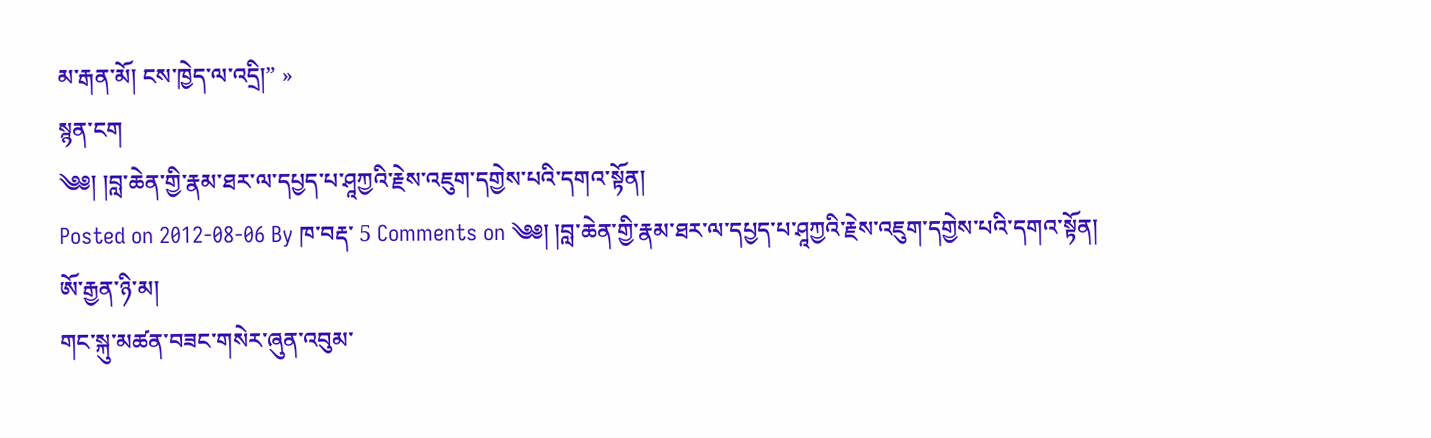མ་རྒན་མོ། ངས་ཁྱེད་ལ་འདྲི།” »
སྙན་ངག
༄༅། །བླ་ཆེན་གྱི་རྣམ་ཐར་ལ་དཔྱད་པ་ཤཱཀྱའི་རྗེས་འཇུག་དགྱེས་པའི་དགའ་སྟོན།
Posted on 2012-08-06 By ཁ་བརྡ་ 5 Comments on ༄༅། །བླ་ཆེན་གྱི་རྣམ་ཐར་ལ་དཔྱད་པ་ཤཱཀྱའི་རྗེས་འཇུག་དགྱེས་པའི་དགའ་སྟོན།
ཨོ་རྒྱན་ཉི་མ།
གང་སྐུ་མཚན་བཟང་གསེར་ཞུན་འབུམ་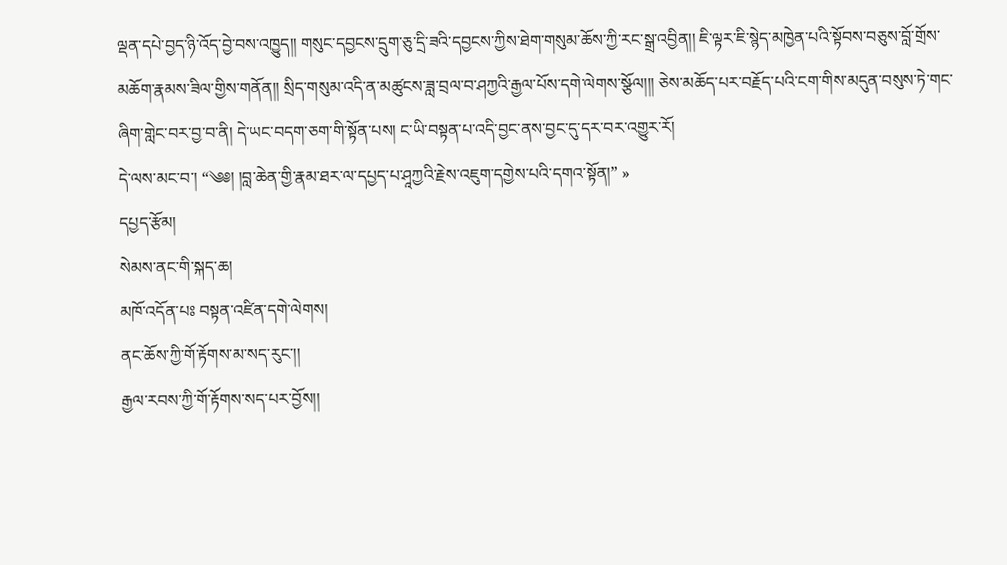ལྡན་དཔེ་བྱད་ཉི་འོད་བྱེ་བས་འཁྱུད།། གསུང་དབྱངས་དྲུག་ཅུ་དྲི་ཟའི་དབྱངས་ཀྱིས་ཐེག་གསུམ་ཆོས་ཀྱི་རང་སྒྲ་འབྱིན།། ཇི་ལྟར་ཇི་སྙེད་མཁྱེན་པའི་སྟོབས་བཅུས་བློ་གྲོས་མཆོག་རྣམས་ཟིལ་གྱིས་གནོན།། སྲིད་གསུམ་འདི་ན་མཚུངས་ཟླ་བྲལ་བ་ཤཀྱའི་རྒྱལ་པོས་དགེ་ལེགས་སྩོལ།།། ཅེས་མཆོད་པར་བརྗོད་པའི་ངག་གིས་མདུན་བསུས་ཏེ་གང་ཞིག་གླེང་བར་བྱ་བ་ནི། དེ་ཡང་བདག་ཅག་གི་སྟོན་པས། ང་ཡི་བསྟན་པ་འདི་བྱང་ནས་བྱང་དུ་དར་བར་འགྱུར་རོ།
དེ་ལས་མང་བ་། “༄༅། །བླ་ཆེན་གྱི་རྣམ་ཐར་ལ་དཔྱད་པ་ཤཱཀྱའི་རྗེས་འཇུག་དགྱེས་པའི་དགའ་སྟོན།” »
དཔྱད་རྩོམ།
སེམས་ནང་གི་སྐད་ཆ།
མཁོ་འདོན་པཿ བསྟན་འཛིན་དགེ་ལེགས།
ནང་ཆོས་ཀྱི་གོ་རྟོགས་མ་སད་རུང་།།
རྒྱལ་རབས་ཀྱི་གོ་རྟོགས་སད་པར་བྱོས།།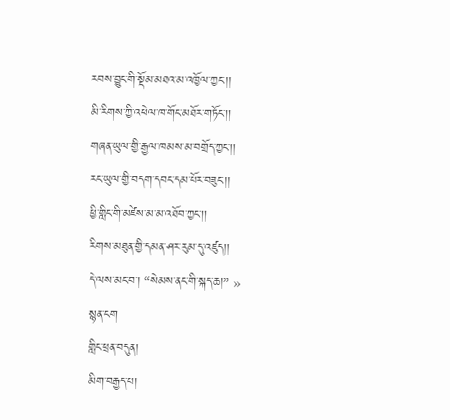རབས་བྱུང་གི་སྡོམ་མཐའ་མ་འཁྱོལ་ཀྱང་།།
མི་རིགས་ཀྱི་འཕེལ་ཁ་གོང་མཐོར་གཏོང་།།
གཞན་ཡུལ་གྱི་རྒྱལ་ཁམས་མ་བགྲོད་ཀྱང་།།
རང་ཡུལ་གྱི་བདག་དབང་དམ་པོར་བཟུང་།།
ཕྱི་གླིང་གི་མཛེས་མ་མ་འཐོབ་ཀྱང་།།
རིགས་མཐུན་གྱི་དམན་ཤར་རུམ་དུ་འཛུད།།
དེ་ལས་མང་བ་། “སེམས་ནང་གི་སྐད་ཆ།” »
སྙན་ངག
གླིང་ཕྲན་བདུན།
མིག་བརྒྱད་པ།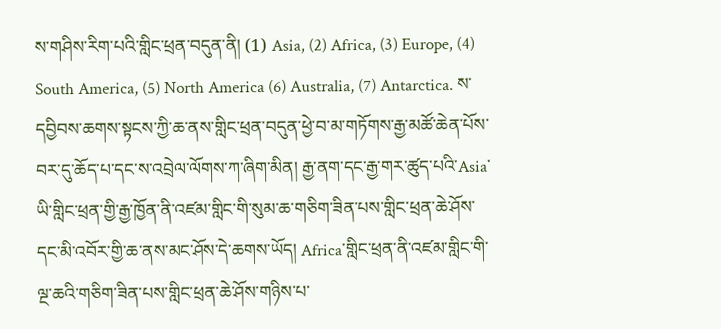ས་གཤིས་རིག་པའི་གླིང་ཕྲན་བདུན་ནི། (1) Asia, (2) Africa, (3) Europe, (4) South America, (5) North America (6) Australia, (7) Antarctica. ས་དབྱིབས་ཆགས་སྟངས་ཀྱི་ཆ་ནས་གླིང་ཕྲན་བདུན་ཕྱེ་བ་མ་གཏོགས་རྒྱ་མཚོ་ཆེན་པོས་བར་དུ་ཆོད་པ་དང་ས་འབྲེལ་ལོགས་ཀ་ཞིག་མིན། རྒྱ་ནག་དང་རྒྱ་གར་ཚུད་པའི་Asia་ཡི་གླིང་ཕྲན་གྱི་རྒྱ་ཁྱོན་ནི་འཛམ་གླིང་གི་སུམ་ཆ་གཅིག་ཟིན་པས་གླིང་ཕྲན་ཆེ་ཤོས་དང་མི་འབོར་གྱི་ཆ་ནས་མང་ཤོས་དེ་ཆགས་ཡོད། Africa་གླིང་ཕྲན་ནི་འཛམ་གླིང་གི་ལྔ་ཆའི་གཅིག་ཟིན་པས་གླིང་ཕྲན་ཆེ་ཤོས་གཉིས་པ་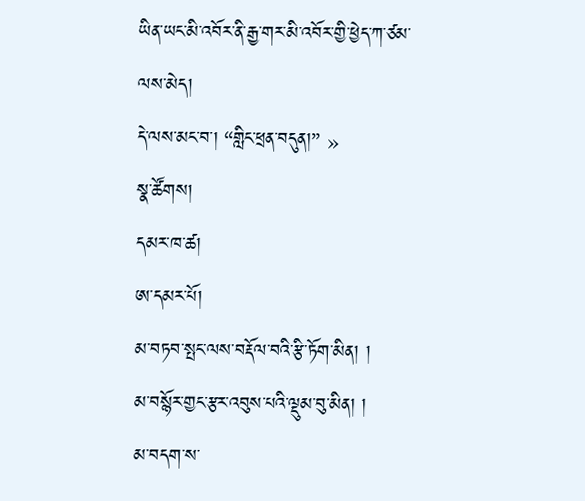ཡིན་ཡང་མི་འབོར་ནི་རྒྱ་གར་མི་འབོར་གྱི་ཕྱེད་ཀ་ཙམ་ལས་མེད།
དེ་ལས་མང་བ་། “གླིང་ཕྲན་བདུན།” »
སྣ་ཚོགས།
དམར་ཁ་ཚ།
ཨ་དམར་པོ།
མ་བཏབ་སྤང་ལས་བརྡོལ་བའི་རྩི་ཏོག་མིན། །
མ་བསྙོར་གྱང་རྩར་འབུས་པའི་ལྡུམ་བུ་མིན། །
མ་བདག་ས་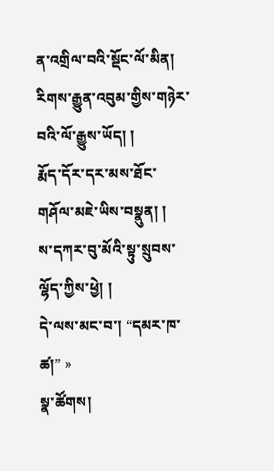ན་འགྲིལ་བའི་སྡོང་ལོ་མིན།
རིགས་རྒྱུན་འབུམ་གྱིས་གཉེར་བའི་ལོ་རྒྱུས་ཡོད། །
རྨོད་དོར་དར་མས་ཐོང་གཤོལ་མཇེ་ཡིས་བསྣུན། །
ས་དཀར་བུ་མོའི་སྟུ་སྲུབས་ལྷོད་ཀྱིས་ཕྱེ། །
དེ་ལས་མང་བ་། “དམར་ཁ་ཚ།” »
སྣ་ཚོགས།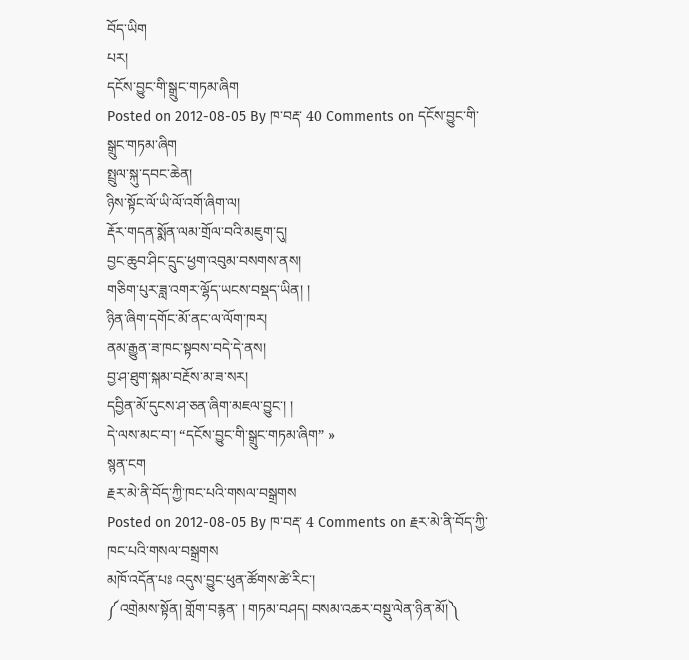བོད་ཡིག
པར།
དངོས་བྱུང་གི་སྒྲུང་གཏམ་ཞིག
Posted on 2012-08-05 By ཁ་བརྡ་ 40 Comments on དངོས་བྱུང་གི་སྒྲུང་གཏམ་ཞིག
སྤྲུལ་སྐུ་དབང་ཆེན།
ཉིས་སྟོང་ལོ་ཡི་ལོ་འགོ་ཞིག་ལ།
རྡོར་གདན་སྨོན་ལམ་གྲོལ་བའི་མཇུག་དུ།
བྱང་ཆུབ་ཤིང་དྲུང་ཕྱག་འབུམ་བསགས་ནས།
གཅིག་པུར་ཟླ་འགར་ལྷོད་ཡངས་བསྡད་ཡིན། །
ཉིན་ཞིག་དགོང་མོ་ནང་ལ་ལོག་ཁར།
ནམ་རྒྱུན་ཟ་ཁང་སྟབས་བདེ་དེ་ནས།
བྱ་ཤ་ཐུག་སྐམ་བརྔོས་མ་ཟ་སར།
དབྱིན་མོ་དུངས་ཤ་ཅན་ཞིག་མཇལ་བྱུང་། །
དེ་ལས་མང་བ་། “དངོས་བྱུང་གི་སྒྲུང་གཏམ་ཞིག” »
སྙན་ངག
རྗར་མེ་ནི་བོད་ཀྱི་ཁང་པའི་གསལ་བསྒྲགས
Posted on 2012-08-05 By ཁ་བརྡ་ 4 Comments on རྗར་མེ་ནི་བོད་ཀྱི་ཁང་པའི་གསལ་བསྒྲགས
མཁོ་འདོན་པཿ འདུས་བྱུང་ཕུན་ཚོགས་ཚེ་རིང་།
༼འགྲེམས་སྟོན། གློག་བརྙན་ ། གཏམ་བཤད། བསམ་འཆར་བསྡུ་ལེན་ཉིན་མོ།༽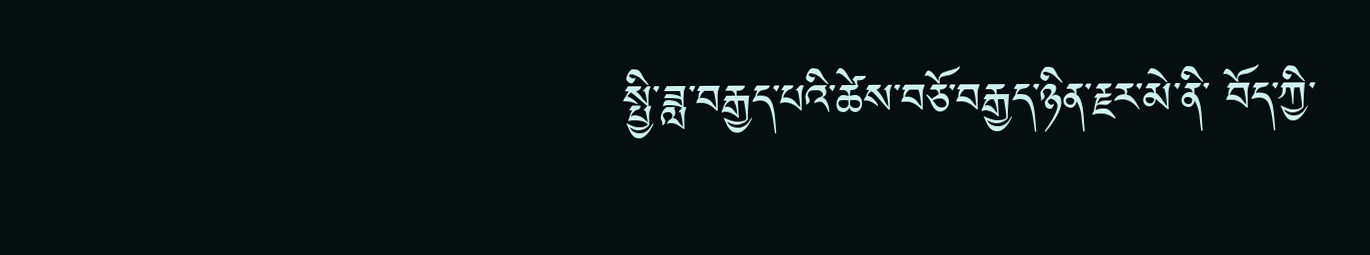སྤྱི་ཟླ་བརྒྱད་པའི་ཚེས་བཅོ་བརྒྱད་ཉིན་རྗར་མེ་ནི་ བོད་ཀྱི་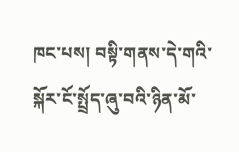ཁང་པས། བསྟི་གནས་དེ་གའི་སྐོར་ངོ་སྤྲོད་ཞུ་བའི་ཉིན་མོ་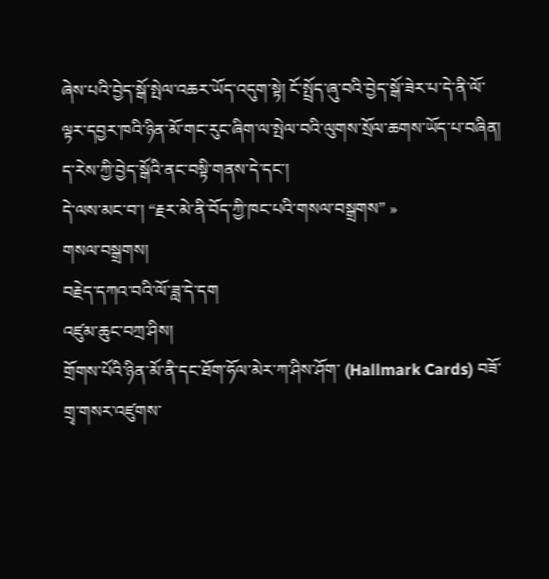ཞེས་པའི་བྱེད་སྒོ་སྤེལ་འཆར་ཡོད་འདུག་སྟེ། ངོ་སྤྲོད་ཞུ་བའི་བྱེད་སྒོ་ཟེར་པ་དེ་ནི་ལོ་ལྟར་དབྱར་ཁའི་ཉིན་མོ་གང་རུང་ཞིག་ལ་སྤེལ་བའི་ལུགས་སྲོལ་ཆགས་ཡོད་པ་བཞིན། ད་རེས་ཀྱི་བྱེད་སྒོའི་ནང་བསྟི་གནས་དེ་དང་།
དེ་ལས་མང་བ་། “རྗར་མེ་ནི་བོད་ཀྱི་ཁང་པའི་གསལ་བསྒྲགས” »
གསལ་བསྒྲགས།
བརྗེད་དཀའ་བའི་ལོ་ཟླ་དེ་དག
འཛུམ་ཆུང་བཀྲ་ཤིས།
གྲོགས་པོའི་ཉིན་མོ་ནི་དང་ཐོག་ཧོལ་མེར་ཀ་ཤིས་ཤོག་ (Hallmark Cards) བཟོ་གྲྭ་གསར་འཛུགས་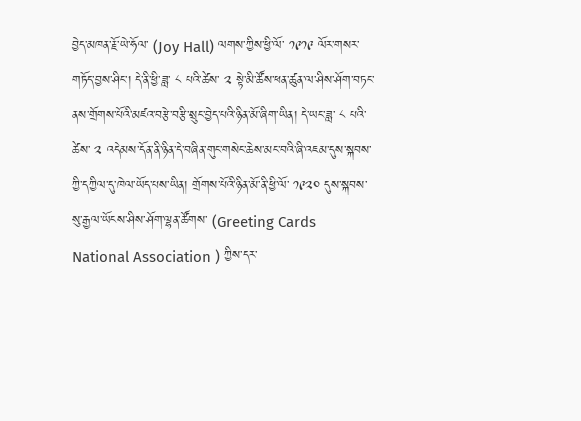བྱེད་མཁན་རྗོ་ཡེ་ཧོལ་ (Joy Hall) ལགས་ཀྱིས་ཕྱི་ལོ་ ༡༩༡༩ ལོར་གསར་གཏོད་བྱས་ཤིང་། དེ་ནི་ཕྱི་ཟླ་ ༨ པའི་ཚེས་ ༢ སྟེ་མི་ཚོས་ཕན་ཚུན་ལ་ཤིས་ཤོག་བཏང་ནས་གྲོགས་པོའི་མཛའ་བརྩེ་བརྩི་སྲུང་བྱེད་པའི་ཉིན་མོ་ཞིག་ཡིན། དེ་ཡང་ཟླ་ ༨ པའི་ཚེས་ ༢ འདེམས་དོན་ནི་ཉིན་དེ་བཞིན་གུང་གསེང་ཆེས་མང་བའི་ཞི་འཇམ་དུས་སྐབས་ཀྱི་དཀྱིལ་དུ་ཁེལ་ཡོད་པས་ཡིན། གྲོགས་པོའི་ཉིན་མོ་ནི་ཕྱི་ལོ་ ༡༩༢༠ དུས་སྐབས་སུ་རྒྱལ་ཡོངས་ཤིས་ཤོག་ལྷན་ཚོགས་ (Greeting Cards National Association ) ཀྱིས་དར་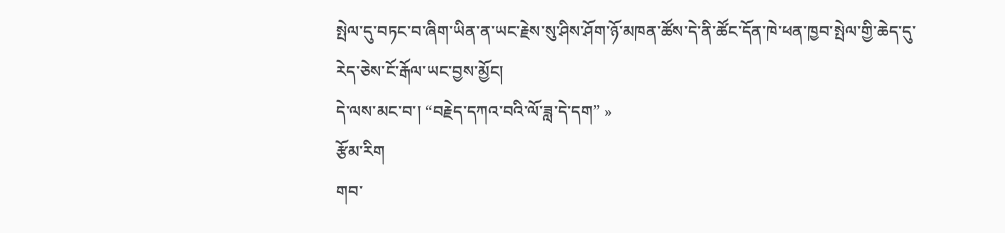སྤེལ་དུ་བཏང་བ་ཞིག་ཡིན་ན་ཡང་རྗེས་སུ་ཤིས་ཤོག་ཉོ་མཁན་ཚོས་དེ་ནི་ཚོང་དོན་ཁེ་ཕན་ཁྱབ་སྤེལ་གྱི་ཆེད་དུ་རེད་ཅེས་ངོ་རྒོལ་ཡང་བྱས་མྱོང།
དེ་ལས་མང་བ་། “བརྗེད་དཀའ་བའི་ལོ་ཟླ་དེ་དག” »
རྩོམ་རིག
གབ་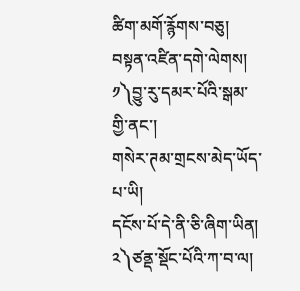ཚིག་མགོ་རྙོགས་བཅུ།
བསྟན་འཛིན་དགེ་ལེགས།
༡༽བྱུ་རུ་དམར་པོའི་སྒམ་གྱི་ནང་།
གསེར་ཊམ་གྲངས་མེད་ཡོད་པ་ཡི།
དངོས་པོ་དེ་ནི་ཅི་ཞིག་ཡིན།
༢༽ཙནྡ་སྡོང་པོའི་ཀ་བ་ལ།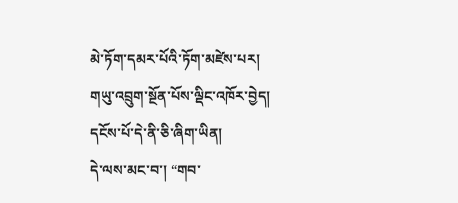མེ་ཏོག་དམར་པོའི་ཏོག་མཛེས་པར།
གཡུ་འབྲུག་སྔོན་པོས་ལྡིང་འཁོར་བྱེད།
དངོས་པོ་དེ་ནི་ཅི་ཞིག་ཡིན།
དེ་ལས་མང་བ་། “གབ་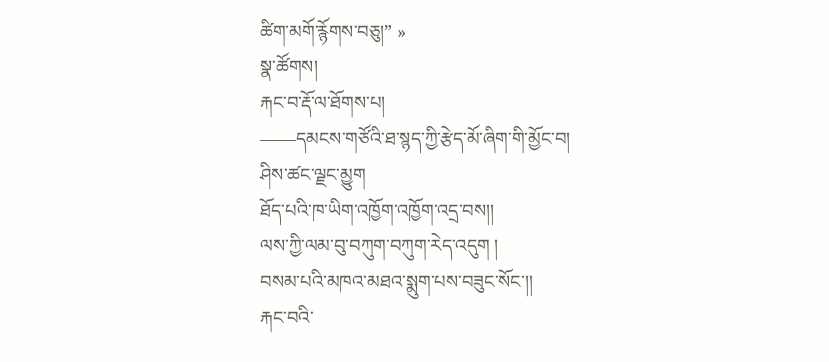ཚིག་མགོ་རྙོགས་བཅུ།” »
སྣ་ཚོགས།
རྐང་བ་རྡོ་ལ་ཐོགས་པ།
——དམངས་གཙོའི་ཐ་སྙད་ཀྱི་རྩེད་མོ་ཞིག་གི་མྱོང་བ།
ཤིས་ཚང་ལྗང་མྱུག
ཐོད་པའི་ཁ་ཡིག་འཁྱོག་འཁྱོག་འདྲ་བས།།
ལས་ཀྱི་ལམ་བུ་བཀུག་བཀུག་རེད་འདུག །
བསམ་པའི་མཁའ་མཐའ་སྨུག་པས་བཟུང་སོང་།།
རྐང་བའི་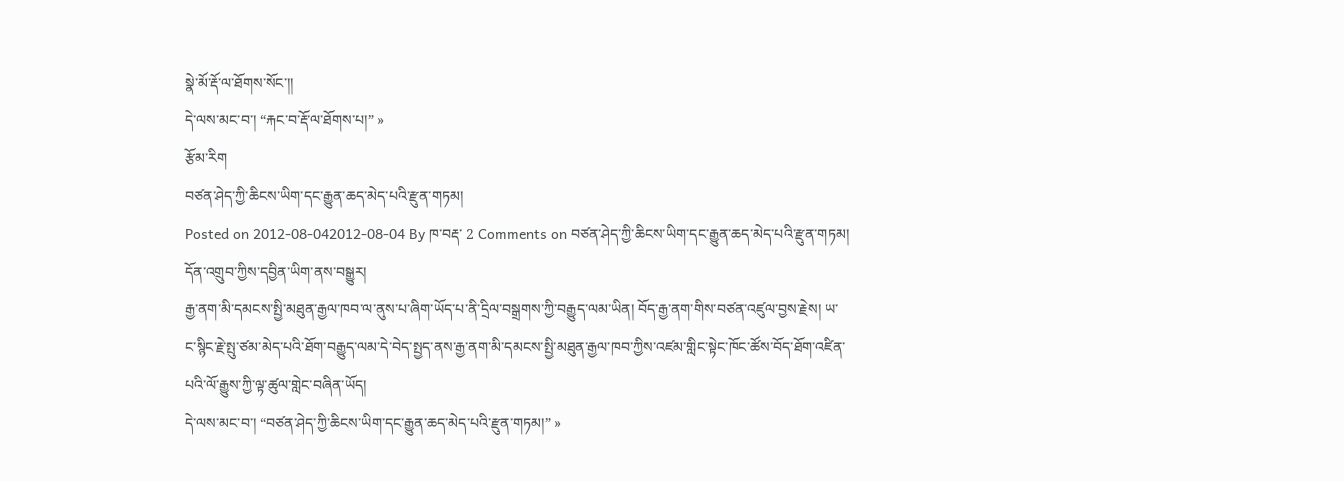སྣེ་མོ་རྡོ་ལ་ཐོགས་སོང་།།
དེ་ལས་མང་བ་། “རྐང་བ་རྡོ་ལ་ཐོགས་པ།” »
རྩོམ་རིག
བཙན་ཤེད་ཀྱི་ཆིངས་ཡིག་དང་རྒྱུན་ཆད་མེད་པའི་རྫུན་གཏམ།
Posted on 2012-08-042012-08-04 By ཁ་བརྡ་ 2 Comments on བཙན་ཤེད་ཀྱི་ཆིངས་ཡིག་དང་རྒྱུན་ཆད་མེད་པའི་རྫུན་གཏམ།
དོན་འགྲུབ་ཀྱིས་དབྱིན་ཡིག་ནས་བསྒྱུར།
རྒྱ་ནག་མི་དམངས་སྤྱི་མཐུན་རྒྱལ་ཁབ་ལ་ནུས་པ་ཞིག་ཡོད་པ་ནི་དྲིལ་བསྒྲགས་ཀྱི་བརྒྱུད་ལམ་ཡིན། བོད་རྒྱ་ནག་གིས་བཙན་འཛུལ་བྱས་རྗེས། ཡ་ང་སྙིང་རྗེ་སྤུ་ཙམ་མེད་པའི་ཐོག་བརྒྱུད་ལམ་དེ་བེད་སྤྱད་ནས་རྒྱ་ནག་མི་དམངས་སྤྱི་མཐུན་རྒྱལ་ཁབ་ཀྱིས་འཛམ་གླིང་སྟེང་ཁོང་ཚོས་བོད་ཐོག་འཛིན་པའི་ལོ་རྒྱུས་ཀྱི་ལྟ་ཚུལ་གླེང་བཞིན་ཡོད།
དེ་ལས་མང་བ་། “བཙན་ཤེད་ཀྱི་ཆིངས་ཡིག་དང་རྒྱུན་ཆད་མེད་པའི་རྫུན་གཏམ།” »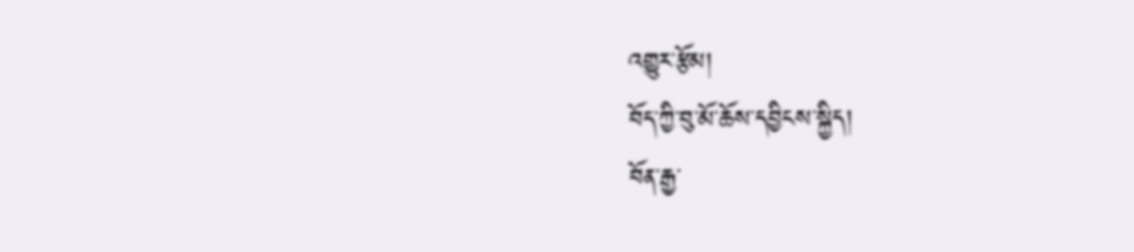འགྱུར་རྩོམ།
བོད་ཀྱི་བུ་མོ་ཆོས་དབྱིངས་སྐྱིད།
བོན་རྒྱ་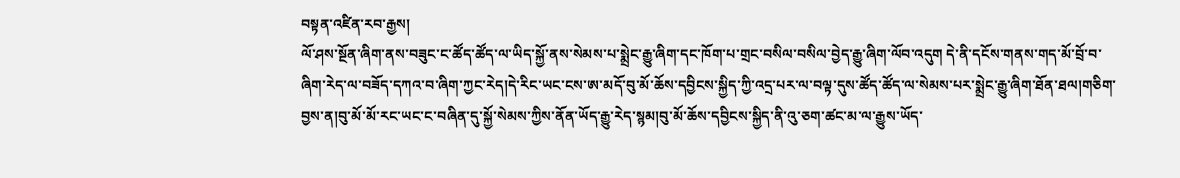བསྟན་འཛིན་རབ་རྒྱས།
ལོ་ཤས་སྔོན་ཞིག་ནས་བཟུང་ང་ཚོད་ཚོད་ལ་ཡིད་སྐྱོ་ནས་སེམས་པ་སྨྲེང་རྒྱུ་ཞིག་དང་ཁོག་པ་གྲང་བསིལ་བསིལ་བྱེད་རྒྱུ་ཞིག་ལོབ་འདུག དེ་ནི་དངོས་གནས་གད་མོ་བྲོ་བ་ཞིག་རེད་ལ་བཟོད་དཀའ་བ་ཞིག་ཀྱང་རེད།དེ་རིང་ཡང་ངས་ཨ་མདོ་བུ་མོ་ཆོས་དབྱིངས་སྐྱིད་ཀྱི་འདྲ་པར་ལ་བལྟ་དུས་ཚོད་ཚོད་ལ་སེམས་པར་སྨྲེང་རྒྱུ་ཞིག་ཐོན་ཐལ།གཅིག་བྱས་ན།བུ་མོ་མོ་རང་ཡང་ང་བཞིན་དུ་སྐྱོ་སེམས་ཀྱིས་ནོན་ཡོད་རྒྱུ་རེད་སྙམ།བུ་མོ་ཆོས་དབྱིངས་སྐྱིད་ནི་འུ་ཅག་ཚང་མ་ལ་རྒྱུས་ཡོད་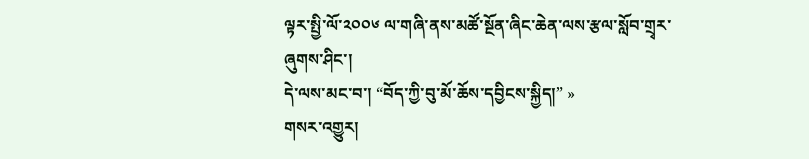ལྟར་སྤྱི་ལོ་༢༠༠༦ ལ་གཞི་ནས་མཚོ་སྔོན་ཞིང་ཆེན་ལས་རྩལ་སློབ་གྲྭར་ཞུགས་ཤིང་།
དེ་ལས་མང་བ་། “བོད་ཀྱི་བུ་མོ་ཆོས་དབྱིངས་སྐྱིད།” »
གསར་འགྱུར།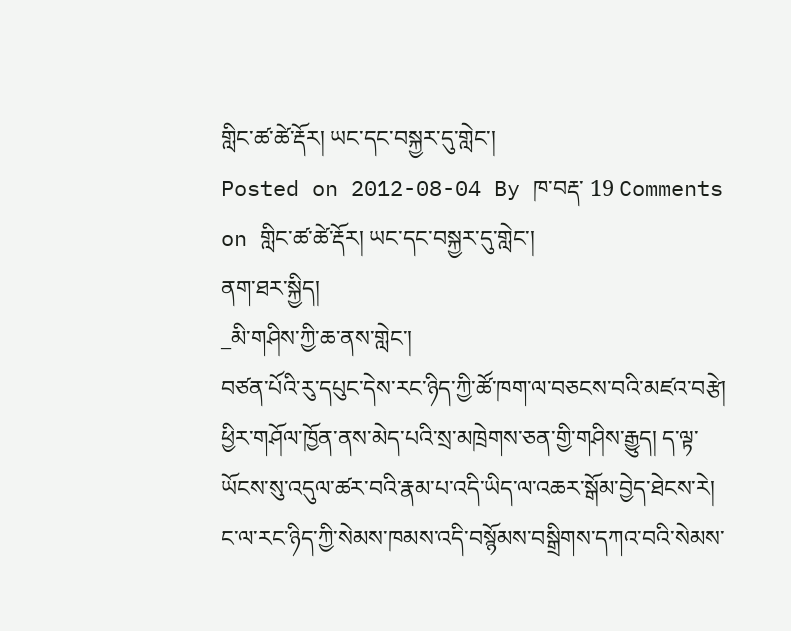གླིང་ཚ་ཚེ་རྡོར། ཡང་དང་བསྐྱར་དུ་གླེང་།
Posted on 2012-08-04 By ཁ་བརྡ་ 19 Comments on གླིང་ཚ་ཚེ་རྡོར། ཡང་དང་བསྐྱར་དུ་གླེང་།
ནག་ཐར་སྐྱིད།
_མི་གཤིས་ཀྱི་ཆ་ནས་གླེང་།
བཙན་པོའི་རུ་དཔུང་དེས་རང་ཉིད་ཀྱི་ཚོ་ཁག་ལ་བཅངས་བའི་མཛའ་བརྩེ། ཕྱིར་གཤོལ་ཁྱོན་ནས་མེད་པའི་སྲ་མཁྲེགས་ཅན་གྱི་གཤིས་རྒྱུད། ད་ལྟ་ཡོངས་སུ་འདུལ་ཚར་བའི་རྣམ་པ་འདི་ཡིད་ལ་འཆར་སྒོམ་བྱེད་ཐེངས་རེ། ང་ལ་རང་ཉིད་ཀྱི་སེམས་ཁམས་འདི་བསྙོམས་བསྒྲིགས་དཀའ་བའི་སེམས་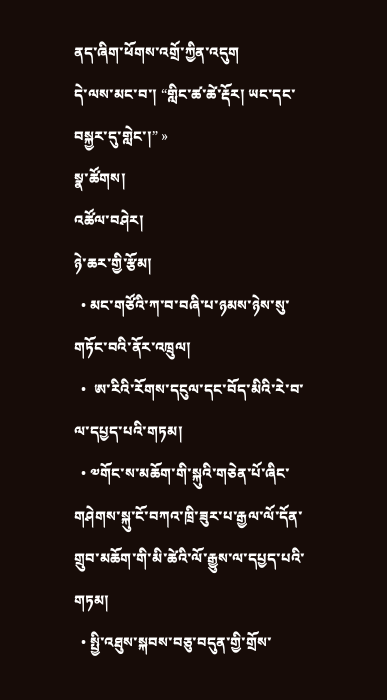ནད་ཞིག་ཕོགས་འགྲོ་ཀྱིན་འདུག
དེ་ལས་མང་བ་། “གླིང་ཚ་ཚེ་རྡོར། ཡང་དང་བསྐྱར་དུ་གླེང་།” »
སྣ་ཚོགས།
འཚོལ་བཤེར།
ཉེ་ཆར་གྱི་རྩོམ།
  • མང་གཙོའི་ཀ་བ་བཞི་པ་ཉམས་ཉེས་སུ་གཏོང་བའི་ནོར་འཁྲུལ།
  •  ཨ་རིའི་རོགས་དངུལ་དང་བོད་མིའི་རེ་བ་ལ་དཔྱད་པའི་གཏམ།
  • ༧གོང་ས་མཆོག་གི་སྐུའི་གཅེན་པོ་ཞིང་གཤེགས་སྐུ་ངོ་བཀའ་ཁྲི་ཟུར་པ་རྒྱལ་ལོ་དོན་གྲུབ་མཆོག་གི་མི་ཚེའི་ལོ་རྒྱུས་ལ་དཔྱད་པའི་གཏམ།
  • སྤྱི་འཐུས་སྐབས་བཅུ་བདུན་གྱི་གྲོས་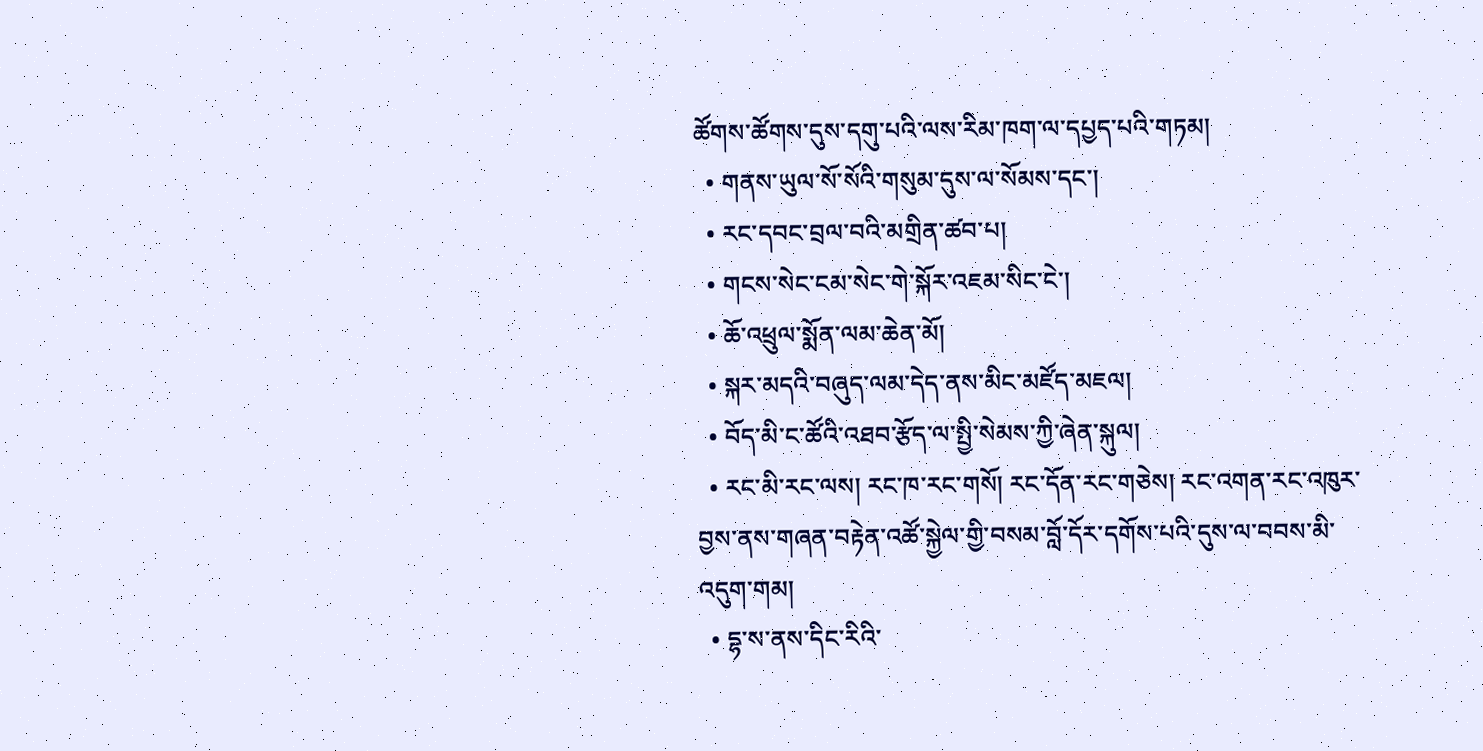ཚོགས་ཚོགས་དུས་དགུ་པའི་ལས་རིམ་ཁག་ལ་དཔྱད་པའི་གཏམ།
  • གནས་ཡུལ་སོ་སོའི་གསུམ་དུས་ལ་སོམས་དང་།
  • རང་དབང་བྲལ་བའི་མགྲིན་ཚབ་པ།
  • གངས་སེང་ངམ་སེང་གེ་སྐོར་འཇམ་སིང་ངེ་།
  • ཆོ་འཕྲུལ་སྨོན་ལམ་ཆེན་མོ།
  • སྐར་མདའི་བཞུད་ལམ་དེད་ནས་མིང་མཛོད་མཇལ།
  • བོད་མི་ང་ཚོའི་འཐབ་རྩོད་ལ་སྤྱི་སེམས་ཀྱི་ཞེན་སྐུལ།
  • རང་མི་རང་ལས། རང་ཁ་རང་གསོ། རང་དོན་རང་གཅེས། རང་འགན་རང་འཁུར་བྱས་ནས་གཞན་བརྟེན་འཚོ་སྐྱེལ་གྱི་བསམ་བློ་དོར་དགོས་པའི་དུས་ལ་བབས་མི་འདུག་གམ།
  • དྷ་ས་ནས་དིང་རིའི་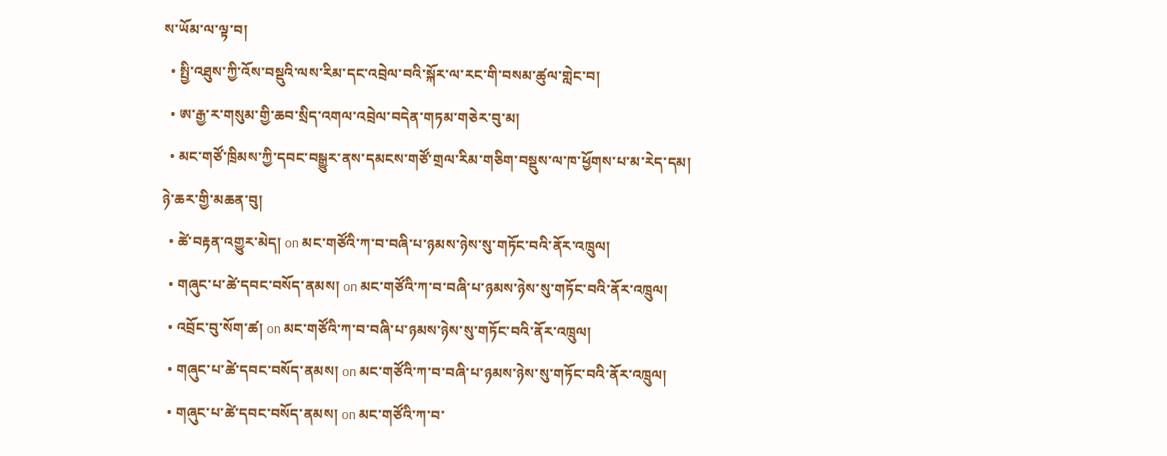ས་ཡོམ་ལ་ལྟ་བ།
  • སྤྱི་འཐུས་ཀྱི་འོས་བསྡུའི་ལས་རིམ་དང་འབྲེལ་བའི་སྐོར་ལ་རང་གི་བསམ་ཚུལ་གླེང་བ།
  • ཨ་རྒྱ་ར་གསུམ་གྱི་ཆབ་སྲིད་འགལ་འབྲེལ་བདེན་གཏམ་གཅེར་བུ་མ།
  • མང་གཙོ་ཁྲིམས་ཀྱི་དབང་བསྒྱུར་ནས་དམངས་གཙོ་གྲལ་རིམ་གཅིག་བསྡུས་ལ་ཁ་ཕྱོགས་པ་མ་རེད་དམ།
ཉེ་ཆར་གྱི་མཆན་བུ།
  • ཚེ་བརྟན་འགྱུར་མེད། on མང་གཙོའི་ཀ་བ་བཞི་པ་ཉམས་ཉེས་སུ་གཏོང་བའི་ནོར་འཁྲུལ།
  • གཞུང་པ་ཚེ་དབང་བསོད་ནམས། on མང་གཙོའི་ཀ་བ་བཞི་པ་ཉམས་ཉེས་སུ་གཏོང་བའི་ནོར་འཁྲུལ།
  • འབྲོང་བུ་སོག་ཚ། on མང་གཙོའི་ཀ་བ་བཞི་པ་ཉམས་ཉེས་སུ་གཏོང་བའི་ནོར་འཁྲུལ།
  • གཞུང་པ་ཚེ་དབང་བསོད་ནམས། on མང་གཙོའི་ཀ་བ་བཞི་པ་ཉམས་ཉེས་སུ་གཏོང་བའི་ནོར་འཁྲུལ།
  • གཞུང་པ་ཚེ་དབང་བསོད་ནམས། on མང་གཙོའི་ཀ་བ་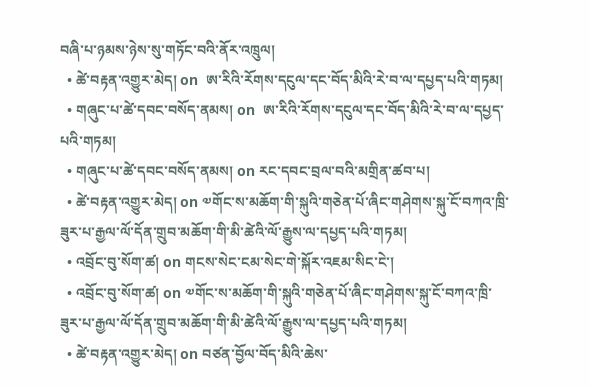བཞི་པ་ཉམས་ཉེས་སུ་གཏོང་བའི་ནོར་འཁྲུལ།
  • ཚེ་བརྟན་འགྱུར་མེད། on  ཨ་རིའི་རོགས་དངུལ་དང་བོད་མིའི་རེ་བ་ལ་དཔྱད་པའི་གཏམ།
  • གཞུང་པ་ཚེ་དབང་བསོད་ནམས། on  ཨ་རིའི་རོགས་དངུལ་དང་བོད་མིའི་རེ་བ་ལ་དཔྱད་པའི་གཏམ།
  • གཞུང་པ་ཚེ་དབང་བསོད་ནམས། on རང་དབང་བྲལ་བའི་མགྲིན་ཚབ་པ།
  • ཚེ་བརྟན་འགྱུར་མེད། on ༧གོང་ས་མཆོག་གི་སྐུའི་གཅེན་པོ་ཞིང་གཤེགས་སྐུ་ངོ་བཀའ་ཁྲི་ཟུར་པ་རྒྱལ་ལོ་དོན་གྲུབ་མཆོག་གི་མི་ཚེའི་ལོ་རྒྱུས་ལ་དཔྱད་པའི་གཏམ།
  • འབྲོང་བུ་སོག་ཚ། on གངས་སེང་ངམ་སེང་གེ་སྐོར་འཇམ་སིང་ངེ་།
  • འབྲོང་བུ་སོག་ཚ། on ༧གོང་ས་མཆོག་གི་སྐུའི་གཅེན་པོ་ཞིང་གཤེགས་སྐུ་ངོ་བཀའ་ཁྲི་ཟུར་པ་རྒྱལ་ལོ་དོན་གྲུབ་མཆོག་གི་མི་ཚེའི་ལོ་རྒྱུས་ལ་དཔྱད་པའི་གཏམ།
  • ཚེ་བརྟན་འགྱུར་མེད། on བཙན་བྱོལ་བོད་མིའི་ཆེས་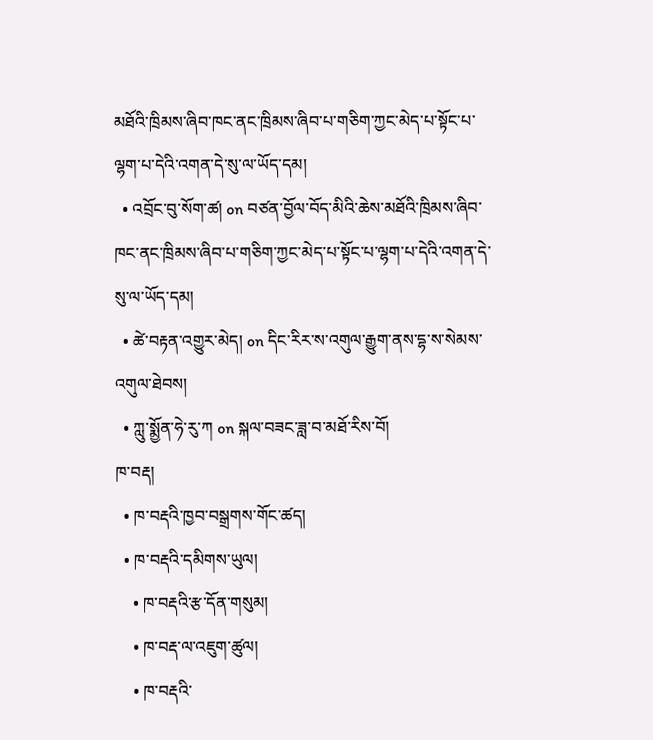མཐོའི་ཁྲིམས་ཞིབ་ཁང་ནང་ཁྲིམས་ཞིབ་པ་གཅིག་ཀྱང་མེད་པ་སྟོང་པ་ལྷག་པ་དེའི་འགན་དེ་སུ་ལ་ཡོད་དམ།
  • འབྲོང་བུ་སོག་ཚ། on བཙན་བྱོལ་བོད་མིའི་ཆེས་མཐོའི་ཁྲིམས་ཞིབ་ཁང་ནང་ཁྲིམས་ཞིབ་པ་གཅིག་ཀྱང་མེད་པ་སྟོང་པ་ལྷག་པ་དེའི་འགན་དེ་སུ་ལ་ཡོད་དམ།
  • ཚེ་བརྟན་འགྱུར་མེད། on དིང་རིར་ས་འགུལ་རྒྱུག་ནས་དྷ་ས་སེམས་འགུལ་ཐེབས།
  • ཀླུ་སྨྱོན་ཧེ་རུ་ཀ on སྐལ་བཟང་ཟླ་བ་མཐོ་རིས་བོ།
ཁ་བརྡ།
  • ཁ་བརྡའི་ཁྱབ་བསྒྲགས་གོང་ཚད།
  • ཁ་བརྡའི་དམིགས་ཡུལ།
    • ཁ་བརྡའི་རྩ་དོན་གསུམ།
    • ཁ་བརྡ་ལ་འཇུག་ཚུལ།
    • ཁ་བརྡའི་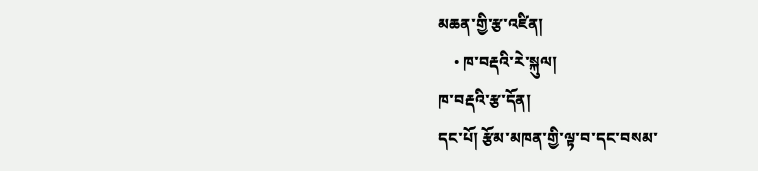མཆན་གྱི་རྩ་འཛིན།
    • ཁ་བརྡའི་རེ་སྐུལ།
ཁ་བརྡའི་རྩ་དོན།
དང་པོ། རྩོམ་མཁན་གྱི་ལྟ་བ་དང་བསམ་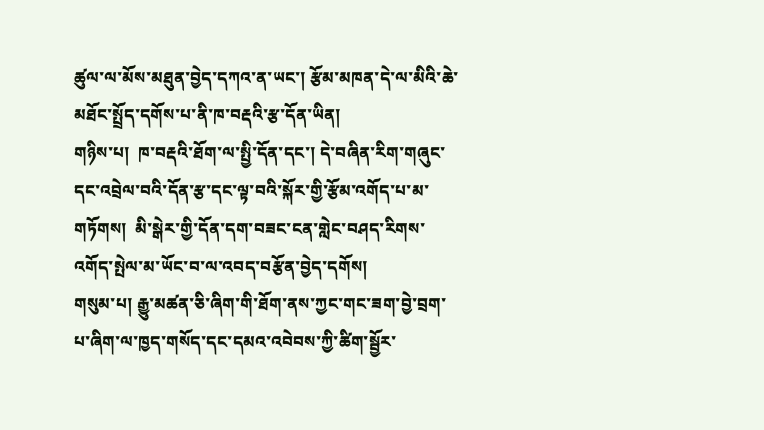ཚུལ་ལ་མོས་མཐུན་བྱེད་དཀའ་ན་ཡང་། རྩོམ་མཁན་དེ་ལ་མིའི་ཆེ་མཐོང་སྤྲོད་དགོས་པ་ནི་ཁ་བརྡའི་རྩ་དོན་ཡིན།
གཉིས་པ།  ཁ་བརྡའི་ཐོག་ལ་སྤྱི་དོན་དང་། དེ་བཞིན་རིག་གཞུང་དང་འབྲེལ་བའི་དོན་རྩ་དང་ལྟ་བའི་སྐོར་གྱི་རྩོམ་འགོད་པ་མ་གཏོགས།  མི་སྒེར་གྱི་དོན་དག་བཟང་ངན་གླེང་བཤད་རིགས་འགོད་སྤེལ་མ་ཡོང་བ་ལ་འབད་བརྩོན་བྱེད་དགོས།
གསུམ་པ། རྒྱུ་མཚན་ཅི་ཞིག་གི་ཐོག་ནས་ཀྱང་གང་ཟག་བྱེ་བྲག་པ་ཞིག་ལ་ཁྱད་གསོད་དང་དམའ་འབེབས་ཀྱི་ཚིག་སྦྱོར་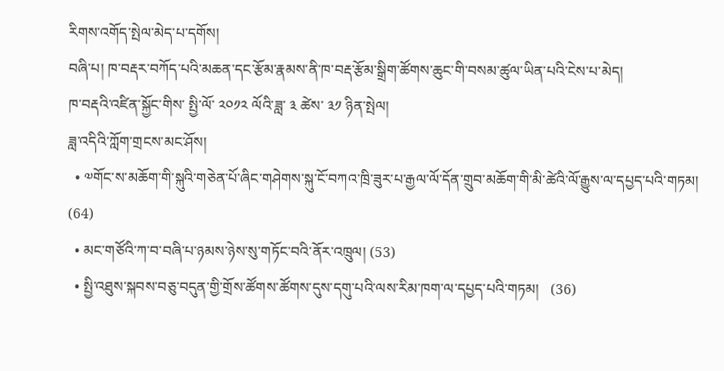རིགས་འགོད་སྤེལ་མེད་པ་དགོས།
བཞི་པ། ཁ་བརྡར་བཀོད་པའི་མཆན་དང་རྩོམ་རྣམས་ནི་ཁ་བརྡ་རྩོམ་སྒྲིག་ཚོགས་ཆུང་གི་བསམ་ཚུལ་ཡིན་པའི་ངེས་པ་མེད།
ཁ་བརྡའི་འཛིན་སྐྱོང་གིས་ སྤྱི་ལོ་ ༢༠༡༢ ལོའི་ཟླ་ ༣ ཚེས་ ༣༡ ཉིན་སྤེལ།
ཟླ་འདིའི་ཀློག་གྲངས་མང་ཤོས།
  • ༧གོང་ས་མཆོག་གི་སྐུའི་གཅེན་པོ་ཞིང་གཤེགས་སྐུ་ངོ་བཀའ་ཁྲི་ཟུར་པ་རྒྱལ་ལོ་དོན་གྲུབ་མཆོག་གི་མི་ཚེའི་ལོ་རྒྱུས་ལ་དཔྱད་པའི་གཏམ།   (64)
  • མང་གཙོའི་ཀ་བ་བཞི་པ་ཉམས་ཉེས་སུ་གཏོང་བའི་ནོར་འཁྲུལ། (53)
  • སྤྱི་འཐུས་སྐབས་བཅུ་བདུན་གྱི་གྲོས་ཚོགས་ཚོགས་དུས་དགུ་པའི་ལས་རིམ་ཁག་ལ་དཔྱད་པའི་གཏམ།   (36)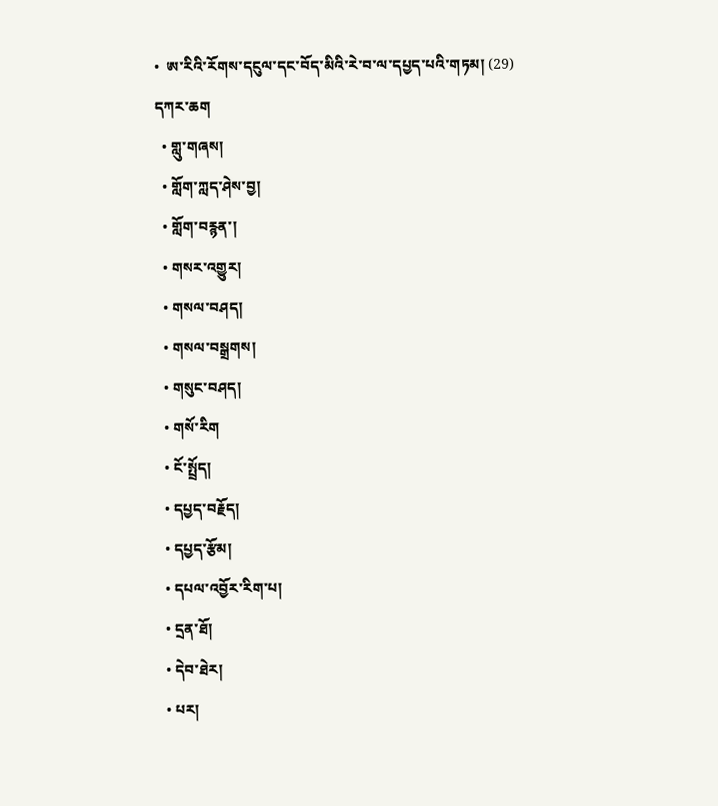•  ཨ་རིའི་རོགས་དངུལ་དང་བོད་མིའི་རེ་བ་ལ་དཔྱད་པའི་གཏམ། (29)
དཀར་ཆག
  • གླུ་གཞས།
  • གློག་ཀླད་ཤེས་བྱ།
  • གློག་བརྙན་།
  • གསར་འགྱུར།
  • གསལ་བཤད།
  • གསལ་བསྒྲགས།
  • གསུང་བཤད།
  • གསོ་རིག
  • ངོ་སྤྲོད།
  • དཔྱད་བརྗོད།
  • དཔྱད་རྩོམ།
  • དཔལ་འབྱོར་རིག་པ།
  • དྲན་ཐོ།
  • དེབ་ཐེར།
  • པར།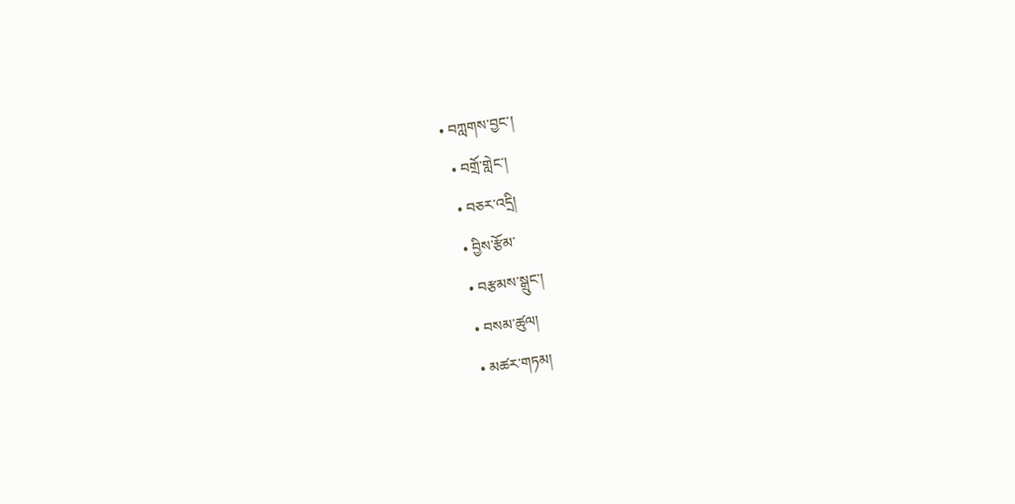• བཀླགས་བྱང་།
  • བགྲོ་གླེང་།
  • བཅར་འདྲི།
  • བྱིས་རྩོམ་
  • བརྩམས་སྒྲུང་།
  • བསམ་ཚུལ།
  • མཚར་གཏམ།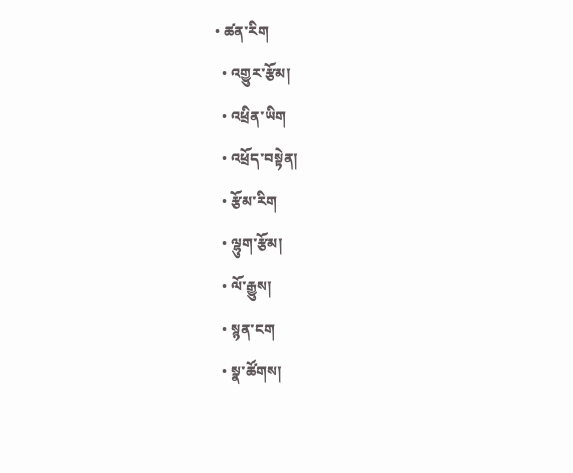• ཚན་རིག
  • འགྱུར་རྩོམ།
  • འཕྲིན་ཡིག
  • འཕྲོད་བསྟེན།
  • རྩོམ་རིག
  • ལྷུག་རྩོམ།
  • ལོ་རྒྱུས།
  • སྙན་ངག
  • སྣ་ཚོགས།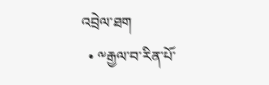འབྲེལ་ཐག
  • ༸རྒྱལ་བ་རིན་པོ་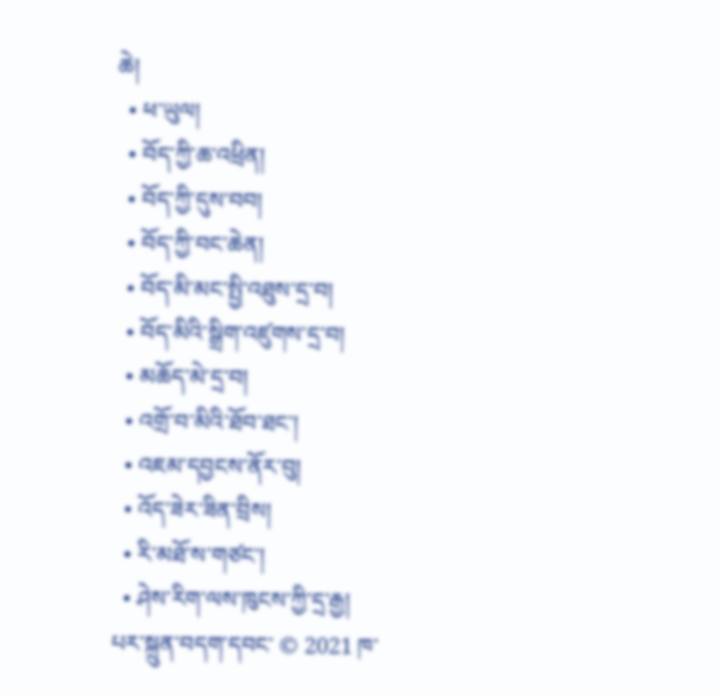ཆེ།
  • ཕ་ཡུལ།
  • བོད་ཀྱི་ཆ་འཕྲིན།
  • བོད་ཀྱི་དུས་བབ།
  • བོད་ཀྱི་བང་ཆེན།
  • བོད་མི་མང་སྤྱི་འཐུས་དྲ་བ།
  • བོད་མིའི་སྒྲིག་འཛུགས་དྲ་བ།
  • མཆོད་མེ་དྲ་བ།
  • འགྲོ་བ་མིའི་ཐོབ་ཐང་།
  • འཇམ་དབྱངས་ནོར་བུ།
  • འོད་ཟེར་ཟིན་བྲིས།
  • རི་མཐོ་ས་གཙང་།
  • ཤེས་རིག་ལས་ཁུངས་ཀྱི་དྲ་རྒྱ།
པར་སྐྲུན་བདག་དབང་ © 2021 ཁ་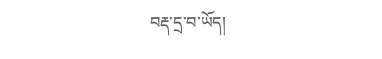བརྡ་དྲ་བ་ཡོད།